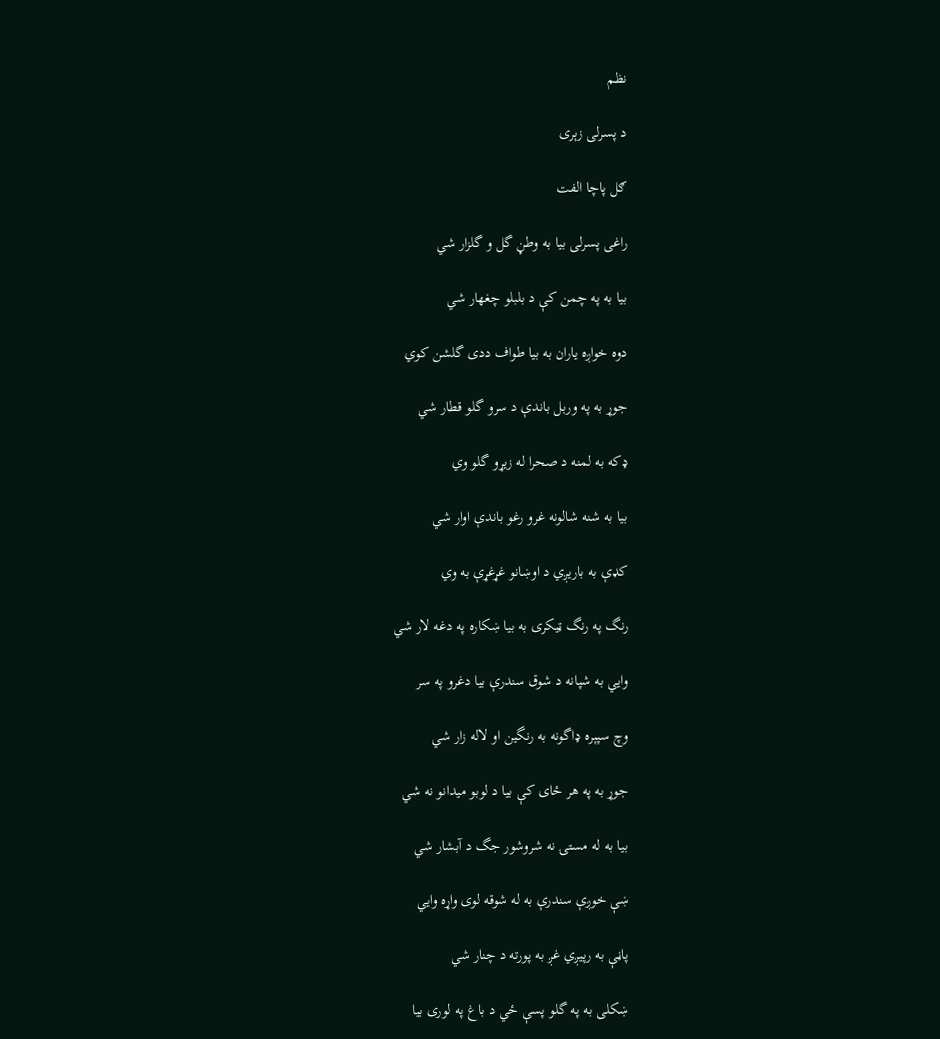نظم

د پسرلی زېری

ګل پاچا الفت

راغی پسرلی بيا به وطڼ گل و گلزار شي

بيا به په چمن کې د بلبلو چغهار شي

دوه خواږه ياران به بيا طواف ددی گلشن کوي

جوړ به په وربل باندې د سرو گلو قطار شي

ډکه به لمنه د صحرا له زيړو گلو وي

بيا به شنه شالونه غرو رغو باندې اوار شي

کډې به باريږي د اوښانو غړغړې به وي

رنگ په رنگ ټيکری به بيا ښکاره په دغه لار شي

وايي به شپانه د شوق سندرې بيا دغرو په سر

وچ سپېره ډاگونه به رنگين او لاله زار شي

جوړ به په هر ځای کې بيا د لوبو ميدانو نه شي

بيا به له مستۍ نه شروشور جگ د آبشار شي

ښې خوږې سندرې به له شوقه لوی واړه وايي

پاڼې به رپيږي غږ به پورته د چنار شي

ښکلی به په گلو پسې ځي د باغ په لوری بيا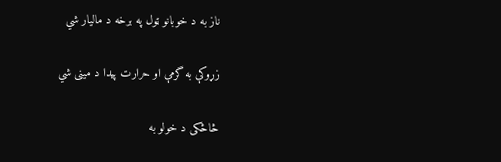ناز به د خوبانو ټول په برخه د ماليار شي

زړوکې به گرمې او حرارت پيدا د مينی شي

څاڅکی د خولو به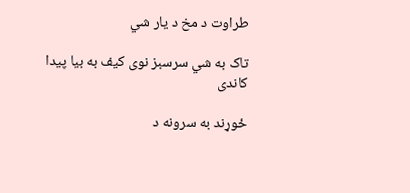طراوت د مخ د يار شي

تاک به شي سرسبز نوی کيف به بيا پيدا کاندی

ځوړند به سرونه د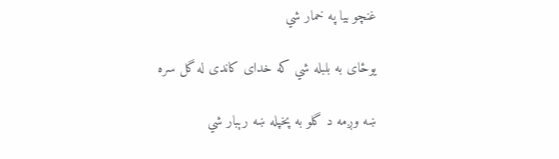غنچو بيا په خمار شي

يوځای به بلبله شي که خدای کاندی له گل سره

ښه وږمه د گلو به پخپله ښه رېبار شي